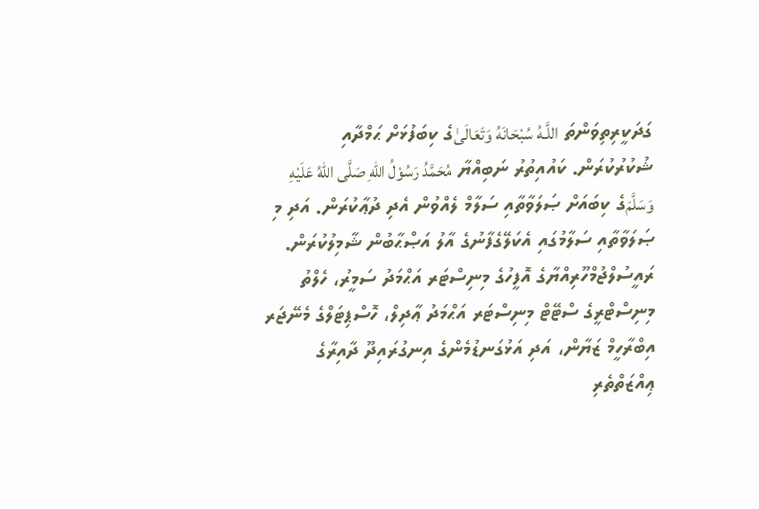ގަދަކީރިތިވަންތަ اللَّـهُ سُبْحَانَهُ وَتَعَالَىٰގެ ކިބަފުޅަށް ޙަމްދާއި ޝުކުރުކުރަން. ކައުއިތުރު ނަބިއްޔާ مُحَمَّدُ رَسُوْلُ اللهِ صَلَّى اللهُ عَلَيْهِ وَسَلَّمَގެ ކިބައަށް ޞަލަވާތާއި ސަލާމް ލެއްވުން އެދި ދުޢާކުރަން. އަދި މި ޞަލަވާތާއި ސަލާމުގައި އެކަލޭގެފާނުގެ އާލު އަޞްޙާބުން ޝާމިލުކުރަން.
ރައީސުލްޖުމްހޫރިއްޔާގެ އޮފީހުގެ މިނިސްޓަރ އަޙްމަދު ސަމީރު، ހެލްތު މިނިސްޓްރީގެ ސްޓޭޓް މިނިސްޓަރ އަޙްމަދު ޢާދިލް، ހޮސްޕިޓަލްގެ މެނޭޖަރ އިބްރާހީމް ޒަޔާން، އަދި އަޅުގަނޑުމެންގެ އިނގުރައިދޫ ދާއިރާގެ ޢިއްޒަތްތެރި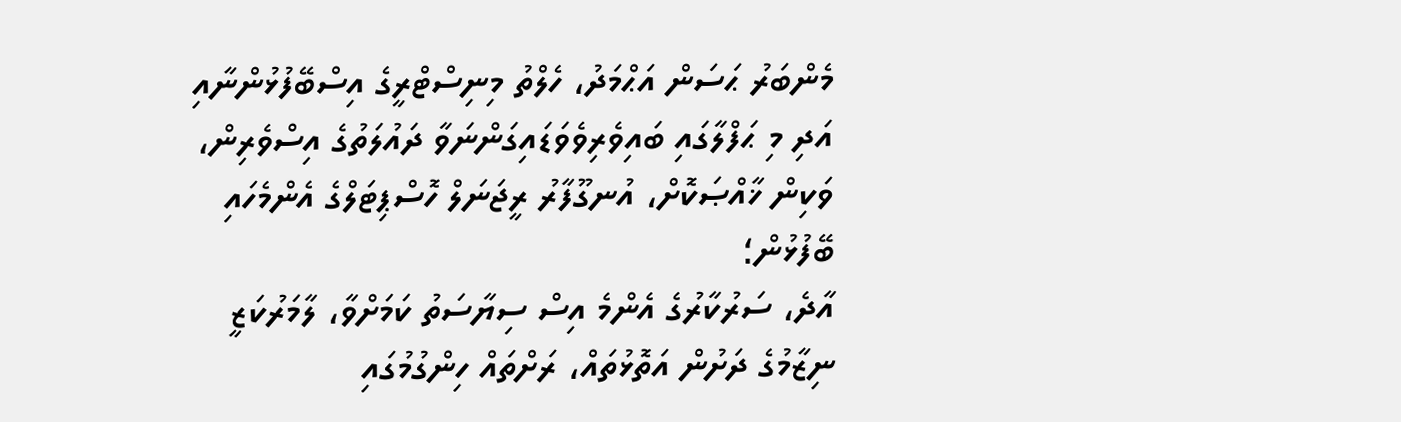މެންބަރު ޙަސަން އަޙްމަދު، ހެލްތު މިނިސްޓްރީގެ އިސްބޭފުޅުންނާއި އަދި މި ޙަފްލާގައި ބައިވެރިވެވަޑައިގަންނަވާ ދައުލަތުގެ އިސްވެރިން، ވަކިން ޚާއްޞަކޮށް، އުނގޫފާރު ރީޖަނަލް ހޮސްޕިޓަލްގެ އެންމެހައި ބޭފުޅުން؛
އާދެ، ސަރުކާރުގެ އެންމެ އިސް ސިޔާސަތު ކަމަށްވާ، ލާމަރުކަޒީ ނިޒާމުގެ ދަށުން އަތޮޅުތައް، ރަށްތައް ހިންގުމުގައި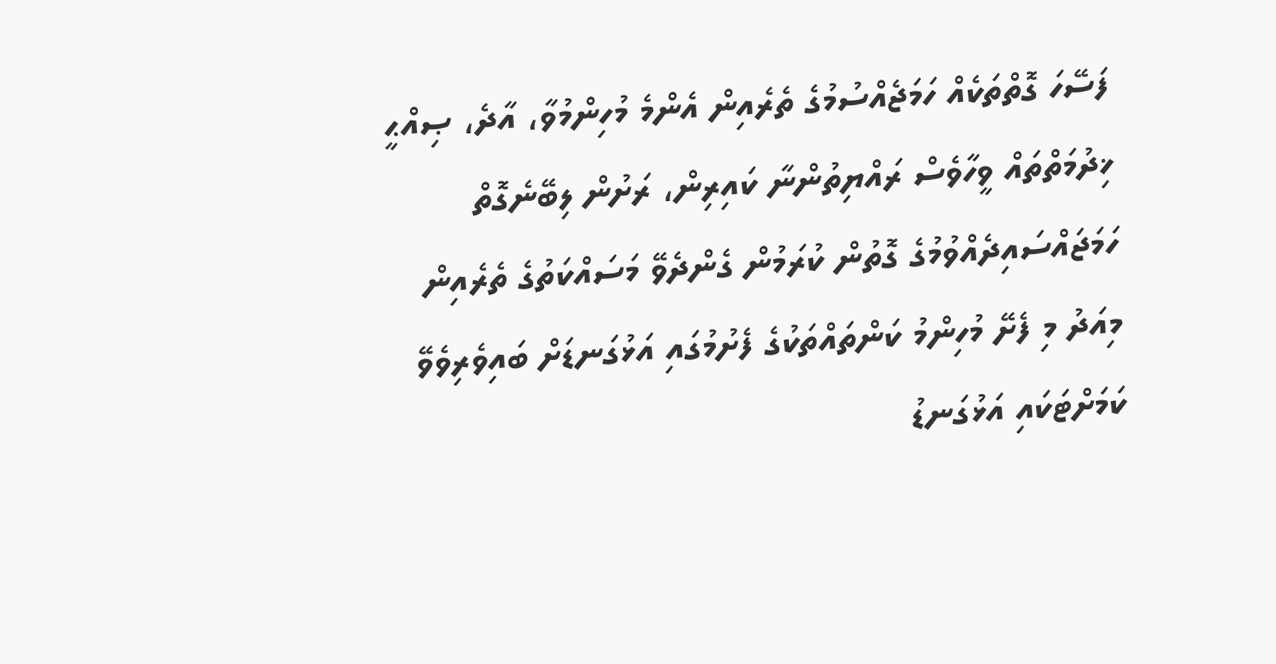ފަސޭހަ ގޮތްތަކެއް ހަމަޖެއްސުމުގެ ތެރެއިން އެންމެ މުހިންމުވާ، އާދެ، ޞިއްޙީ ޚިދުމަތްތައް ވީހާވެސް ރައްޔިތުންނާ ކައިރިން، ރަށުން ލިބޭނެގޮތް ހަމަޖައްސައިދެއްވުމުގެ ގޮތުން ކުރަމުން ގެންދެވޭ މަސައްކަތުގެ ތެރެއިން މިއަދު މި ފެށޭ މުހިންމު ކަންތައްތަކުގެ ފެށުމުގައި އަޅުގަނޑަށް ބައިވެރިވެވޭ ކަމަށްޓަކައި އަޅުގަނޑު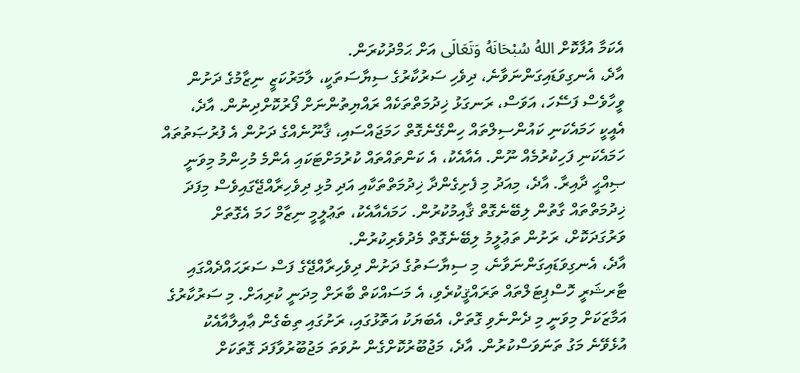އެކަމާ އުފާކޮށް اللهُ سُبْحَانَهُ وَتَعَالَى އަށް ޙަމްދުކުރަން.
އާދެ، އެނގިވަޑައިގަންނަވާނެ، ދިވެހި ސަރުކާރުގެ ސިޔާސަތަކީ، ލާމަރުކަޒީ ނިޒާމުގެ ދަށުން ވީހާވެސް ފަސޭހަ، އަވަސް، ރަނގަޅު ޚިދުމަތްތަކެއް ރައްޔިތުންނަށް ފޯރުކޮށްދިނުން. އާދެ، އެއީކީ ހަމައެކަނި ކައުންސިލްތައް ހިންގޭނެގޮތް ހަމަޖައްސައި، ޤާނޫނެއްގެ ދަށުން އެ ފުރުޞަތުތައް ހަމައެކަނި ފަހިކުރުމެއް ނޫން. އެއާއެކު، އެ ކަންތައްތައް ކުރުމަށްޓަކައި އެންމެ މުހިންމު މިވަނީ ޞިއްޙީ ދާއިރާ. އާދެ، މިއަދު މި ފެށިގެންދާ ޚިދުމަތްތަކާއި އަދި މުޅި ދިވެހިރާއްޖޭގައިވެސް މިފަދަ ޚިދުމަތްތައް ގާތުން ލިބޭނެގޮތް ޤާއިމުކުރުން. ހަމައެއާއެކު، ތަޢުލީމީ ނިޒާމް ހަމަ އެގޮތަށް ވަރުގަދަކޮށް، ރަށުން ތަޢުލީމު ލިބޭނެގޮތް މެދުވެރިކުރުން.
އާދެ، އެނގިވަޑައިގަންނަވާނެ، މި ސިޔާސަތުގެ ދަށުން ދިވެހިރާއްޖޭގެ ފަސް ސަރަޙައްދެއްގައި ޓާރޝަރީ ހޮސްޕިޓަލްތައް ތަރައްޤީކުރެވި، އެ މަސައްކަތް ބާރަށް މިދަނީ ކުރިއަށް. މި ސަރުކާރުގެ އަމާޒަކަށް މިވަނީ މި ދެންނެވި ގޮތަށް، އެބަޔަކު އަތޮޅުގައި، ރަށުގައި ތިބެގެން ޢާއިލާއާއެކު އުޅެވޭނެ މަގު ތަނަވަސްކުރުން. އާދެ، މަޖުބޫރުކޮށްގެން ނުވަތަ މަޖުބޫރުވާފަދަ ގޮތަކަށް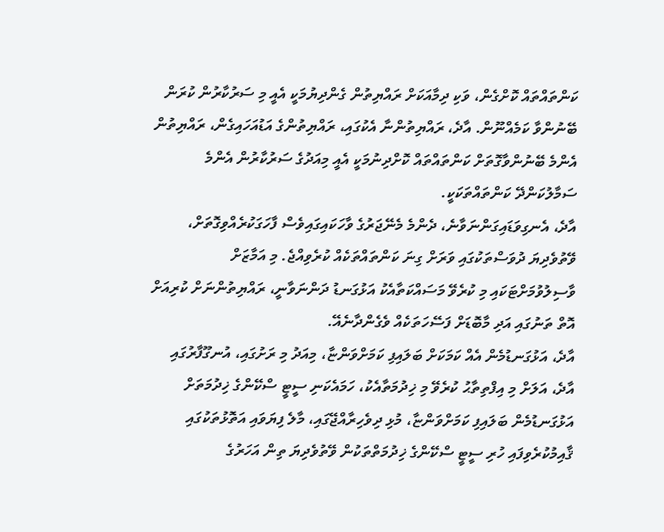ކަންތައްތައް ކޮށްގެން، ވަކި ދިމާއަކަށް ރައްޔިތުން ގެންދިޔުމަކީ އެއީ މި ސަރުކާރުން ކުރަން ބޭނުންވާ ކަމެއްނޫން. އާދެ، ރައްޔިތުންނާ އެކުގައި، ރައްޔިތުންގެ އަޑުއަހައިގެން، ރައްޔިތުން އެންމެ ބޭނުންވާގޮތަށް ކަންތައްތައް ކޮށްދިނުމަކީ އެއީ މިއަދުގެ ސަރުކާރުން އެންމެ ސަމާލުކަންދޭ ކަންތައްތަކަކީ.
އާދެ، އެނގިވަޑައިގަންނަވާނެ، ދެންމެ މެނޭޖަރުގެ ވާހަކައިގައިވެސް ފާހަގަކުރެއްވިގޮތަށް، ވޭތުވެދިޔަ ދުވަސްތަކުގައި ވަރަށް ގިނަ ކަންތައްތަކެއް ކުރެވިއްޖެ. މި އަމާޒަށް ވާސިލުވުމަށްޓަކައި މި ކުރެވޭ މަސައްކަތާއެކު އަޅުގަނޑު ދަންނަވާނީ، ރައްޔިތުންނަށް ކުރިއަށް އޮތް ތަނުގައި އަދި މާބޮޑަށް ފަސޭހަތަކެއް ވެގެންދާނެއޭ.
އާދެ، އަޅުގަނޑުމެން އެއް ކަމަކަށް ބަލައިފި ކަމަށްވަންޏާ، މިއަދު މި ރަށުގައި، އުނގޫފާރުގައި އާދެ، އަލަށް މި އިފްތިތާޙު ކުރެވޭ މި ޚިދުމަތާއެކު، ހަމައެކަނި ސީޓީ ސްކޭންގެ ޚިދުމަތަށް އަޅުގަނޑުމެން ބަލައިފި ކަމަށްވަންޏާ، މުޅި ދިވެހިރާއްޖޭގައި، މާލެ ފިޔަވައި އަތޮޅުތަކުގައި ޤާއިމުކުރެވިފައި ހުރި ސީޓީ ސްކޭންގެ ޚިދުމަތްތަކުން ވޭތުވެދިޔަ ތިން އަހަރުގެ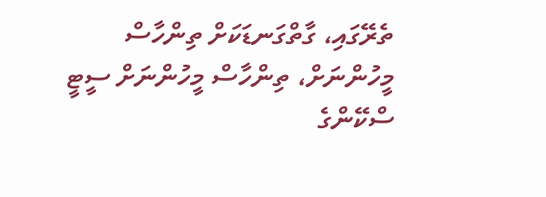ތެރޭގައި، ގާތްގަނޑަކަށް ތިންހާސް މީހުންނަށް، ތިންހާސް މީހުންނަށް ސީޓީ ސްކޭންގެ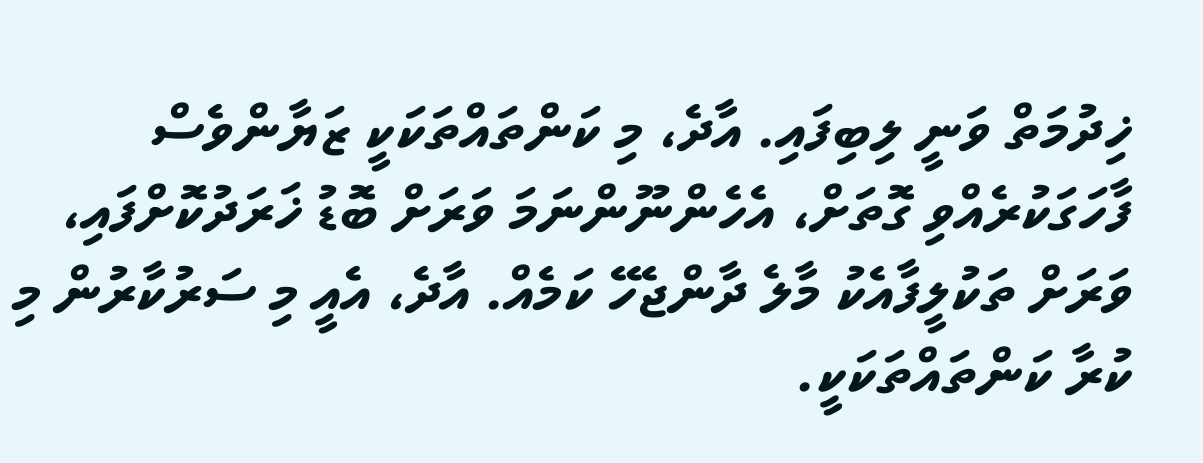ޚިދުމަތް ވަނީ ލިބިފައި. އާދެ، މި ކަންތައްތަކަކީ ޒަޔާންވެސް ފާހަގަކުރެއްވި ގޮތަށް، އެހެންނޫންނަމަ ވަރަށް ބޮޑު ޚަރަދުކޮށްފައި، ވަރަށް ތަކުލީފާއެކު މާލެ ދާންޖެހޭ ކަމެއް. އާދެ، އެއީ މި ސަރުކާރުން މި ކުރާ ކަންތައްތަކަކީ.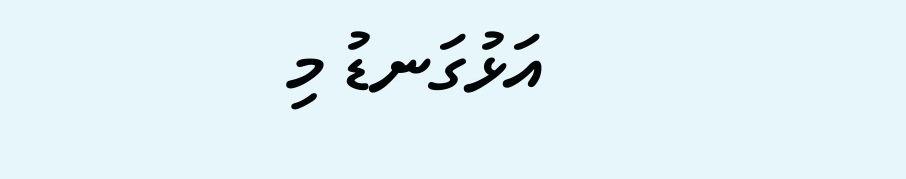އަޅުގަނޑު މި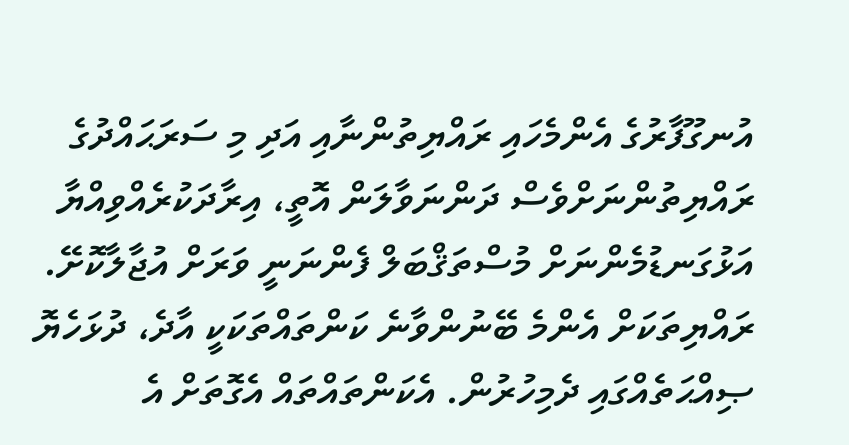އުނގޫފާރުގެ އެންމެހައި ރައްޔިތުންނާއި އަދި މި ސަރަޙައްދުގެ ރައްޔިތުންނަށްވެސް ދަންނަވާލަން އޮތީ، އިރާދަކުރެއްވިއްޔާ އަޅުގަނޑުމެންނަށް މުސްތަޤްބަލް ފެންނަނީ ވަރަށް އުޖާލާކޮށޭ. ރައްޔިތަކަށް އެންމެ ބޭނުންވާނެ ކަންތައްތަކަކީ އާދެ، ދުޅަހެޔޮ ޞިއްޙަތެއްގައި ދެމިހުރުން. އެކަންތައްތައް އެގޮތަށް އެ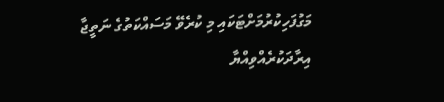މަގުފަހިކުރުމަށްޓަކައި މި ކުރެވޭ މަސައްކަތުގެ ނަތީޖާ އިރާދަކުރެއްވިއްޔާ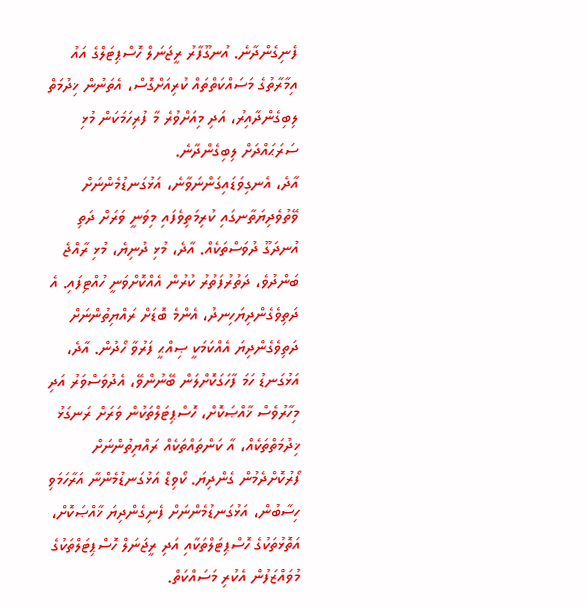ފެނިގެންދާނެ. އުނގޫފާރު ރީޖަނަލް ހޮސްޕިޓަލްގެ އައު އިމާރާތުގެ މަސައްކަތްތައް ކުރިއަށްގޮސް، އެތަނުން ޚިދުމަތް ލިބިގެންދާއިރު، އަދި މިއަށްވުރެ މާ ފުރިހަމަކަން މުޅި ސަރަޙައްދަށް ލިބިގެންދާނެ.
އާދެ، އެނގިވަޑައިގަންނަވާނެ، އަޅުގަނޑުމެންނަށް ވޭތުވެދިޔަތާނގައި ކުރިމަތިވެފައި މިވަނީ ވަރަށް ދަތި އުނދަގޫ ދުވަސްތަކެއް. އާދެ، މުޅި ދުނިޔެ، މުޅި ރާއްޖެ ބަންދުވެ، ދަތުރުފަތުރު ކުރުން އެއްކޮށްވަނީ ހުއްޓިފައި. އެ ދަތިވެގެންދިޔަހިނދު، އެންމެ ބޮޑަށް ރައްޔިތުންނަށް ދަތިވެގެންދިޔަ އެއްކަމަކީ ޞިއްޙީ ފަރުވާ ހޯދުން. އާދެ، އަޅުގަނޑު ހަމަ ފާހަގަކޮށްލަން ބޭނުންވޭ، އެދުވަސްވަރު އަދި މިހާރުވެސް ޚާއްޞަކޮށް، ހޮސްޕިޓަލްތަކުން ވަރަށް ރަނގަޅު ޚިދުމަތްތަކެއް، އާ ކަންތައްތަކެއް ރައްޔިތުންނަށް ފޯރުކޮށްދެމުން ގެންދިޔަ. ކޯވިޑް އަޅުގަނޑުމެންނާ އަރާހަމަވި ހިސާބުން، އަޅުގަނޑުމެންނަށް ފެނިގެންދިޔަ ޚާއްޞަކޮށް، އަތޮޅުތަކުގެ ހޮސްޕިޓަލްތަކާއި އަދި ރީޖަނަލް ހޮސްޕިޓަލްތަކުގެ މުވައްޒަފުން އެކުރި މަސައްކަތް.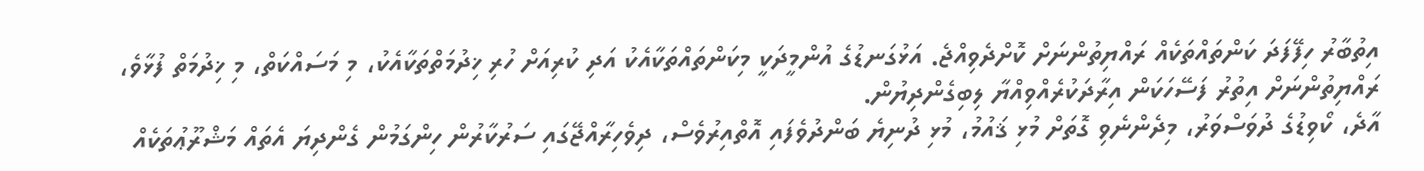އިތުބާރު ހިފޭފަދަ ކަންތައްތަކެއް ރައްޔިތުންނަށް ކޮށްދެވިއްޖެ. އަޅުގަނޑުގެ އުންމީދަކީ މިކަންތައްތަކާއެކު އަދި ކުރިއަށް ހުރި ޚިދުމަތްތަކާއެކު، މި މަސައްކަތް، މި ޚިދުމަތް ފުޅާވެ، ރައްޔިތުންނަށް އިތުރު ފަސޭހަކަން އިރާދަކުރެއްވިއްޔާ ލިބިގެންދިޔުން.
އާދެ، ކޯވިޑުގެ ދުވަސްވަރު، މިދެންނެވި ގޮތަށް މުޅި ޤައުމު، މުޅި ދުނިޔެ ބަންދުވެފައި އޮތްއިރުވެސް، ދިވެހިރާއްޖޭގައި ސަރުކާރުން ހިންގަމުން ގެންދިޔަ އެތައް މަޝްރޫޢުތަކެއް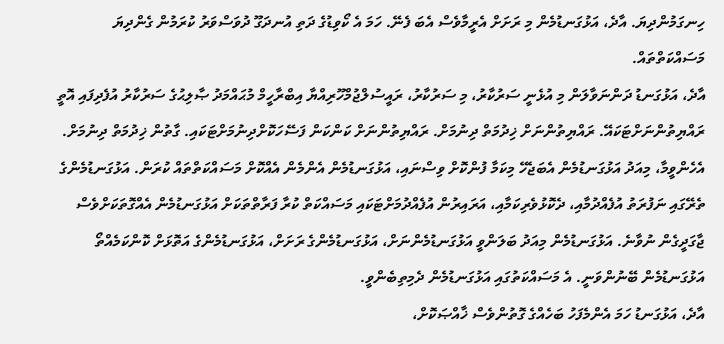ހިނގަމުންދިޔަ. އާދެ، އަޅުގަނޑުމެން މި ރަށަށް އެރީމާވެސް އެބަ ފެނޭ. ހަމަ އެ ކޯވިޑުގެ ދަތި އުނދަގޫ ދުވަސްވަރު ކުރަމުން ގެންދިޔަ މަސައްކަތްތައް.
އާދެ، އަޅުގަނޑު ދަންނަވާލަން މި އުޅެނީ ސަރުކާރު، މި ސަރުކާރު، ރައީސުލްޖުމްހޫރިއްޔާ އިބްރާހީމް މުޙައްމަދު ޞާލިޙުގެ ސަރުކާރު އުފެދިފައި އޮތީ ރައްޔިތުންނަށްޓަކައޭ. ރައްޔިތުންނަށް ޚިދުމަތް ދިނުމަށް. ރައްޔިތުންނަށް ކަންކަން ފަސޭހަކޮށްދިނުމަށްޓަކައި. ގާތުން ޚިދުމަތް ދިނުމަށް. އެހެންވީމާ، މިއަދު އަޅުގަނޑުމެން އެބަޖެހޭ މިކަމާ ފުންކޮށް ވިސްނައި، އަޅުގަނޑުމެން އެންމެން އެއްކޮށް މަސައްކަތްތައް ކުރަން. އަޅުގަނޑުމެންގެ ތެރޭގައި ނަފުރަތު އުފެއްދުމާއި، ދެކޮޅުވެރިކަމާއި، އަރައިރުން އުފެއްދުމަށްޓަކައި މަސައްކަތް ކުރާ ފަރާތްތަކަށް އަޅުގަނޑުމެން އެއްގޮތަކަށްވެސް ޖާގަދީގެން ނުވާނެ. އަޅުގަނޑުމެން މިއަދު ބަލަންވީ އަޅުގަނޑުމެންނަށް، އަޅުގަނޑުމެންގެ ރަށަށް، އަޅުގަނޑުމެންގެ އަތޮޅަށް ކޮންކަމެއްތޯ އަޅުގަނޑުމެން ބޭނުންވަނީ. އެ މަސައްކަތުގައި އަޅުގަނޑުމެން ދެމިތިބެންވީ.
އާދެ، އަޅުގަނޑު ހަމަ އެންމެފަހު ބަހެއްގެ ގޮތުންވެސް ޚާއްޞަކޮށް،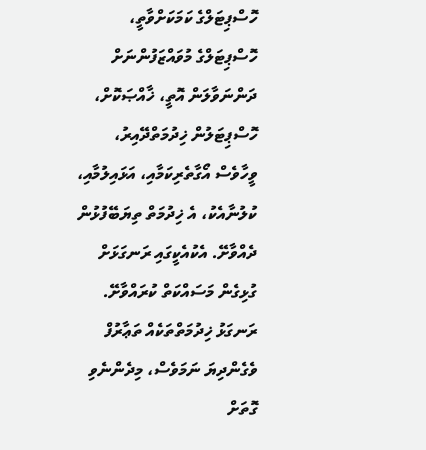ހޮސްޕިޓަލްގެ ކަމަކަށްވާތީ، ހޮސްޕިޓަލްގެ މުވައްޒަފުންނަށް ދަންނަވާލަން އޮތީ، ޚާއްޞަކޮށް، ހޮސްޕިޓަލުން ޚިދުމަތްދޭއިރު، ވީހާވެސް އޯގާތެރިކަމާއި، އަޅައިލުމާއި، ކުލުނާއެކު، އެ ޚިދުމަތް ތިޔަބޭފުޅުން ދެއްވާށޭ. އެކުއެކީގައި ރަނގަޅަށް ގުޅިގެން މަސައްކަތް ކުރައްވާށޭ. ރަނގަޅު ޚިދުމަތްތަކެއް ތަޢާރުފް ވެގެންދިޔަ ނަމަވެސް، މިދެންނެވި ގޮތަށް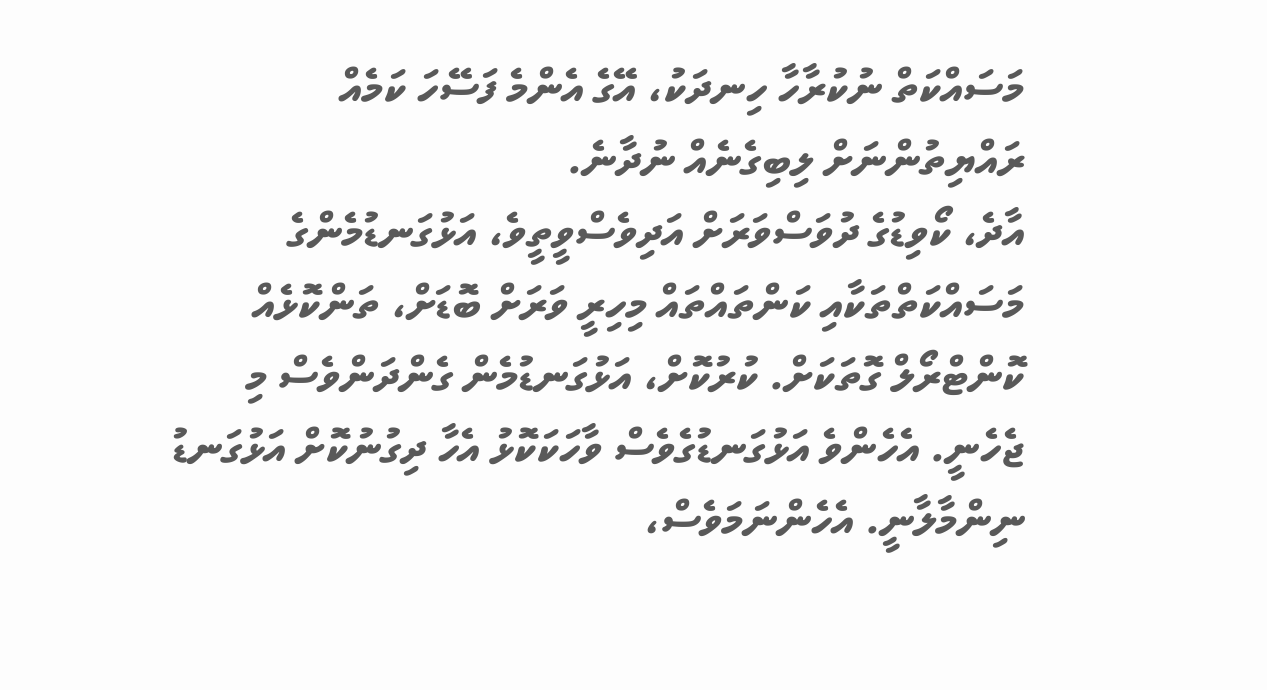މަސައްކަތް ނުކުރާހާ ހިނދަކު، އޭގެ އެންމެ ފަސޭހަ ކަމެއް ރައްޔިތުންނަށް ލިބިގެނެއް ނުދާނެ.
އާދެ، ކޯވިޑުގެ ދުވަސްވަރަށް އަދިވެސްވީތީވެ، އަޅުގަނޑުމެންގެ މަސައްކަތްތަކާއި ކަންތައްތައް މިހިރީ ވަރަށް ބޮޑަށް، ތަންކޮޅެއް ކޮންޓްރޯލް ގޮތަކަށް. ކުރުކޮށް، އަޅުގަނޑުމެން ގެންދަންވެސް މި ޖެހެނީ. އެހެންވެ އަޅުގަނޑުގެވެސް ވާހަކަކޮޅު އެހާ ދިގުނުކޮށް އަޅުގަނޑު ނިންމާލާނީ. އެހެންނަމަވެސް،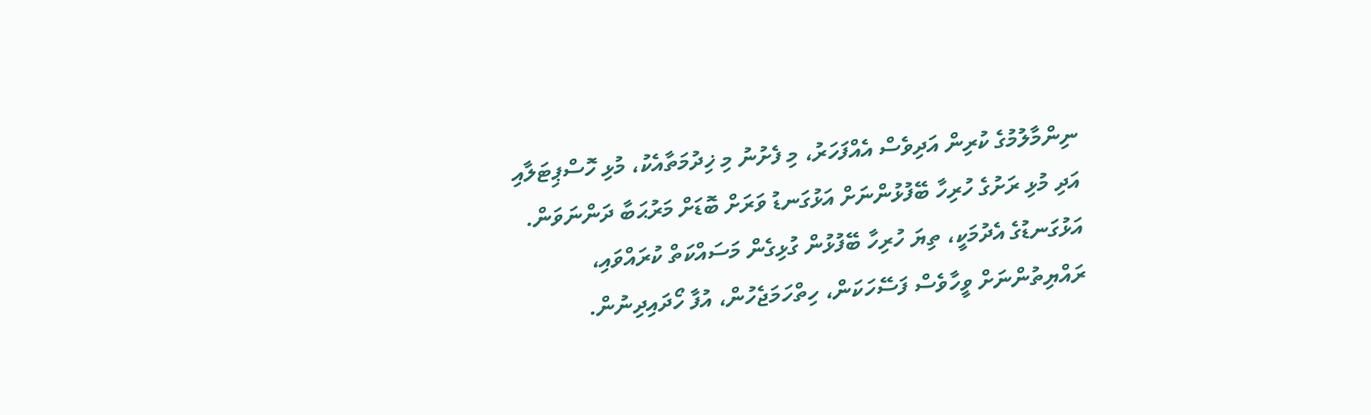ނިންމާލުމުގެ ކުރިން އަދިވެސް އެއްފަހަރު، މި ފެށުނު މި ޚިދުމަތާއެކު، މުޅި ހޮސްޕިޓަލާއި އަދި މުޅި ރަށުގެ ހުރިހާ ބޭފުޅުންނަށް އަޅުގަނޑު ވަރަށް ބޮޑަށް މަރުޙަބާ ދަންނަވަން. އަޅުގަނޑުގެ އެދުމަކީ، ތިޔަ ހުރިހާ ބޭފުޅުން ގުޅިގެން މަސައްކަތް ކުރައްވައި، ރައްޔިތުންނަށް ވީހާވެސް ފަސޭހަކަން، ހިތްހަމަޖެހުން، އުފާ ހޯދައިދިނުން.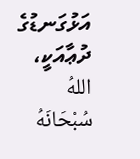އަޅުގަނޑުގެ ދުޢާއަކީ، اللهُ سُبْحَانَهُ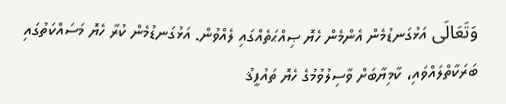وَتَعَالَى އަޅުގަނޑުމެން އެންމެން ހެޔޮ ޞިއްޙަތެއްގައި ލެއްވުން. އަޅުގަނޑުމެން ކުރާ ހެޔޮ މަސައްކަތުގައި ބަރަކާތްލައްވައި، ކާމިޔާބަށް ވާސިލުވުމުގެ ހެޔޮ ތައުފީޤު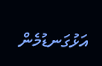އަޅުގަނޑުމެން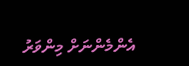އެންމެންނަށް މިންވަރު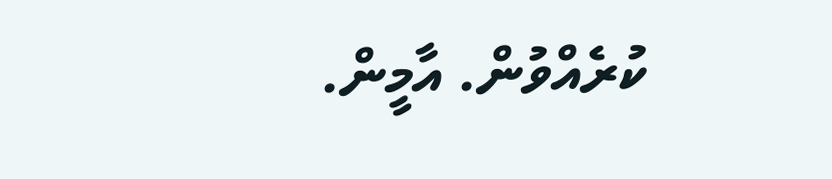ކުރެއްވުން. އާމީން.